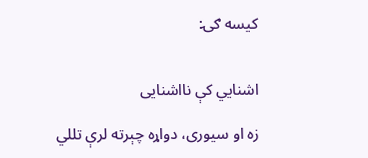کیسه ګۍ:


اشنایي کې نااشنایی

زه او سیوری، دواړه چېرته لرې تللي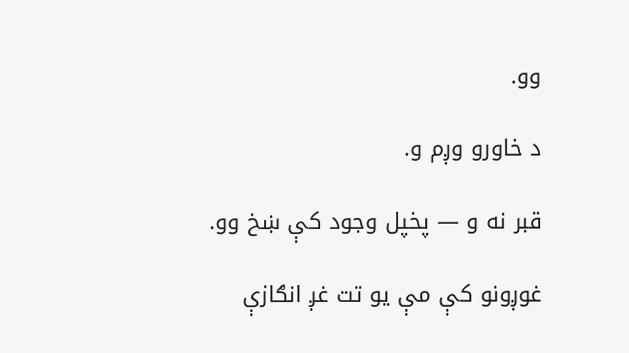وو.

د خاورو وږم و.

قبر نه و — پخپل وجود کې ښخ وو.

غوږونو کې مې یو تت غږ انګازې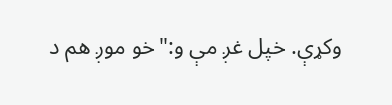وکړې. خپل غږ مې و:"خو موږ هم د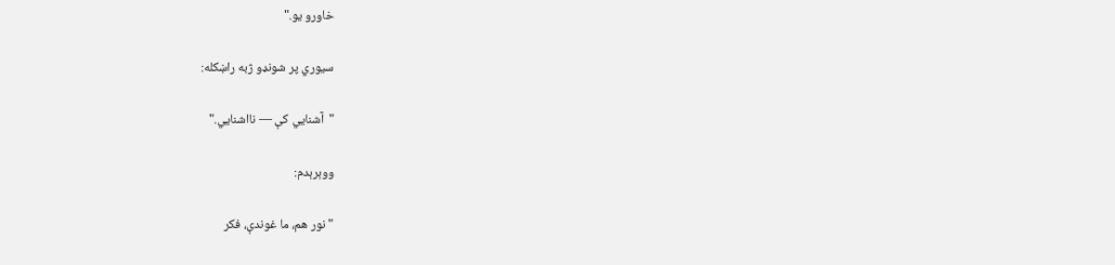خاورو یو."

سیوري پر شونډو ژبه راښکله:

"آشنایي کې — نااشنایي."

ووېرېدم:

"نور هم، ما غوندې، فکر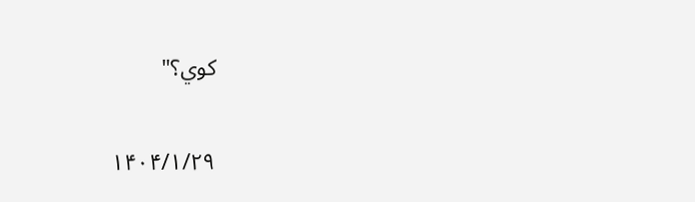کوي؟"

۱۴۰۴/۱/۲۹